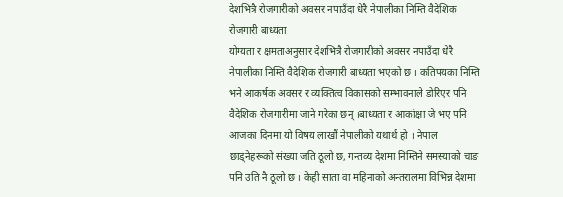देशभित्रै रोजगारीको अवसर नपाउँदा धेरै नेपालीका निम्ति वैदेशिक रोजगारी बाध्यता
योग्यता र क्षमताअनुसार देशभित्रै रोजगारीको अवसर नपाउँदा धेरै नेपालीका निम्ति वैदेशिक रोजगारी बाध्यता भएको छ । कतिपयका निम्ति भने आकर्षक अवसर र व्यक्तित्व विकासको सम्भावनाले डोरिएर पनि वैदेशिक रोजगारीमा जाने गरेका छन् ।बाध्यता र आकांक्षा जे भए पनि आजका दिनमा यो विषय लाखौं नेपालीको यथार्थ हो । नेपाल छाड्नेहरूको संख्या जति ठूलो छ, गन्तव्य देशमा निम्तिने समस्याको चाङ पनि उति नै ठूलो छ । केही साता वा महिनाको अन्तरालमा विभिन्न देशमा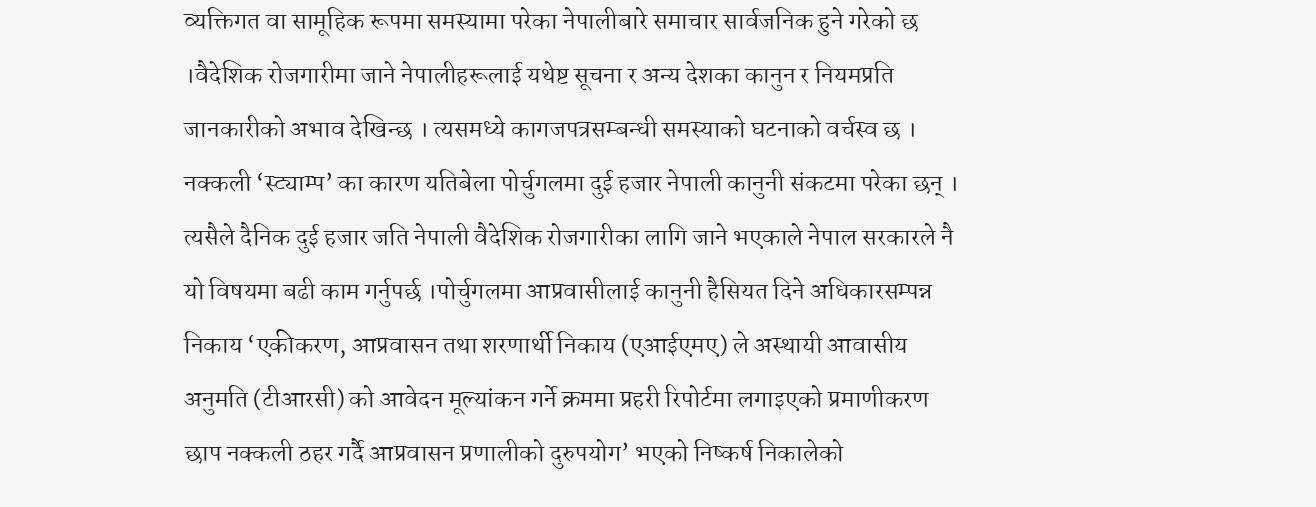व्यक्तिगत वा सामूहिक रूपमा समस्यामा परेका नेपालीबारे समाचार सार्वजनिक हुने गरेको छ ।वैदेशिक रोजगारीमा जाने नेपालीहरूलाई यथेष्ट सूचना र अन्य देशका कानुन र नियमप्रति जानकारीको अभाव देखिन्छ । त्यसमध्ये कागजपत्रसम्बन्धी समस्याको घटनाको वर्चस्व छ । नक्कली ‘स्ट्याम्प’ का कारण यतिबेला पोर्चुगलमा दुई हजार नेपाली कानुनी संकटमा परेका छन् । त्यसैले दैनिक दुई हजार जति नेपाली वैदेशिक रोजगारीका लागि जाने भएकाले नेपाल सरकारले नै यो विषयमा बढी काम गर्नुपर्छ ।पोर्चुगलमा आप्रवासीलाई कानुनी हैसियत दिने अधिकारसम्पन्न निकाय ‘एकीकरण, आप्रवासन तथा शरणार्थी निकाय (एआईएमए) ले अस्थायी आवासीय अनुमति (टीआरसी) को आवेदन मूल्यांकन गर्ने क्रममा प्रहरी रिपोर्टमा लगाइएको प्रमाणीकरण छाप नक्कली ठहर गर्दै आप्रवासन प्रणालीको दुरुपयोग’ भएको निष्कर्ष निकालेको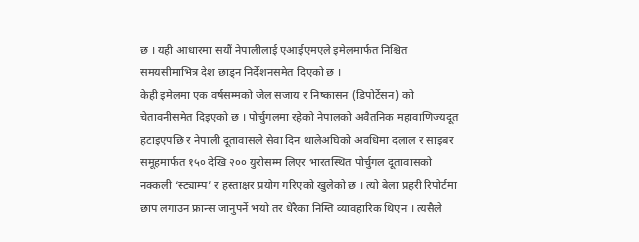छ । यही आधारमा सयौं नेपालीलाई एआईएमएले इमेलमार्फत निश्चित समयसीमाभित्र देश छाड्न निर्देशनसमेत दिएको छ ।
केही इमेलमा एक वर्षसम्मको जेल सजाय र निष्कासन (डिपोर्टेसन) को चेतावनीसमेत दिइएको छ । पोर्चुगलमा रहेको नेपालको अवैतनिक महावाणिज्यदूत हटाइएपछि र नेपाली दूतावासले सेवा दिन थालेअघिको अवधिमा दलाल र साइबर समूहमार्फत १५० देखि २०० युरोसम्म लिएर भारतस्थित पोर्चुगल दूतावासको नक्कली ‘स्ट्याम्प’ र हस्ताक्षर प्रयोग गरिएको खुलेको छ । त्यो बेला प्रहरी रिपोर्टमा छाप लगाउन फ्रान्स जानुपर्ने भयो तर धेरैका निम्ति व्यावहारिक थिएन । त्यसैले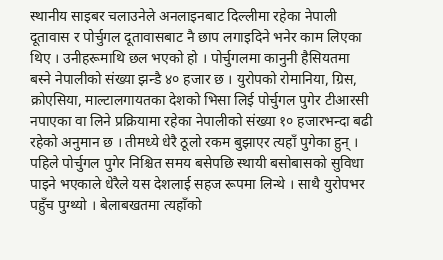स्थानीय साइबर चलाउनेले अनलाइनबाट दिल्लीमा रहेका नेपाली दूतावास र पोर्चुगल दूतावासबाट नै छाप लगाइदिने भनेर काम लिएका थिए । उनीहरूमाथि छल भएको हो । पोर्चुगलमा कानुनी हैसियतमा बस्ने नेपालीको संख्या झन्डै ४० हजार छ । युरोपको रोमानिया, ग्रिस, क्रोएसिया, माल्टालगायतका देशको भिसा लिई पोर्चुगल पुगेर टीआरसी नपाएका वा लिने प्रक्रियामा रहेका नेपालीको संख्या १० हजारभन्दा बढी रहेको अनुमान छ । तीमध्ये धेरै ठूलो रकम बुझाएर त्यहाँ पुगेका हुन् । पहिले पोर्चुगल पुगेर निश्चित समय बसेपछि स्थायी बसोबासको सुविधा पाइने भएकाले धेरैले यस देशलाई सहज रूपमा लिन्थे । साथै युरोपभर पहुँच पुग्थ्यो । बेलाबखतमा त्यहाँको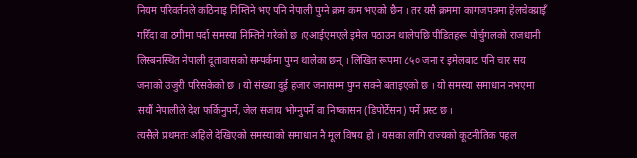नियम परिवर्तनले कठिनाइ निम्तिने भए पनि नेपाली पुग्ने क्रम कम भएको छैन । तर यसै क्रममा कागजपत्रमा हेलचेक्य्राइँ गरिँदा वा ठगीमा पर्दा समस्या निम्तिने गरेको छ ।एआईएमएले इमेल पठाउन थालेपछि पीडितहरू पोर्चुगलको राजधानी लिस्बनस्थित नेपाली दूतावासको सम्पर्कमा पुग्न थालेका छन् । लिखित रूपमा ८५० जना र इमेलबाट पनि चार सय जनाको उजुरी परिसकेको छ । यो संख्या दुई हजार जनासम्म पुग्न सक्ने बताइएको छ । यो समस्या समाधान नभएमा सयौं नेपालीले देश फर्किनुपर्ने, जेल सजाय भोग्नुपर्ने वा निष्कासन (डिपोर्टेसन) पर्ने प्रस्ट छ ।
त्यसैले प्रथमतः अहिले देखिएको समस्याको समाधान नै मूल विषय हो । यसका लागि राज्यको कूटनीतिक पहल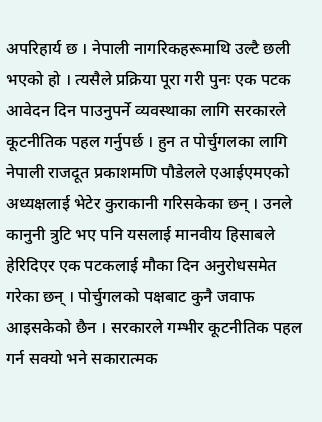अपरिहार्य छ । नेपाली नागरिकहरूमाथि उल्टै छली भएको हो । त्यसैले प्रक्रिया पूरा गरी पुनः एक पटक आवेदन दिन पाउनुपर्ने व्यवस्थाका लागि सरकारले कूटनीतिक पहल गर्नुपर्छ । हुन त पोर्चुगलका लागि नेपाली राजदूत प्रकाशमणि पौडेलले एआईएमएको अध्यक्षलाई भेटेर कुराकानी गरिसकेका छन् । उनले कानुनी त्रुटि भए पनि यसलाई मानवीय हिसाबले हेरिदिएर एक पटकलाई मौका दिन अनुरोधसमेत गरेका छन् । पोर्चुगलको पक्षबाट कुनै जवाफ आइसकेको छैन । सरकारले गम्भीर कूटनीतिक पहल गर्न सक्यो भने सकारात्मक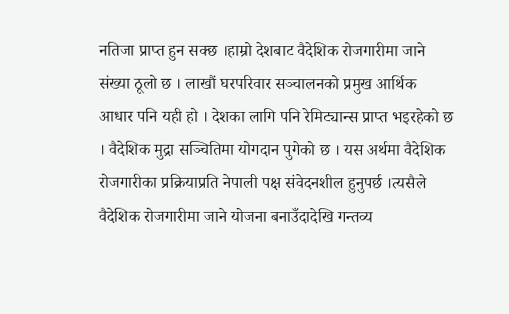नतिजा प्राप्त हुन सक्छ ।हाम्रो देशबाट वैदेशिक रोजगारीमा जाने संख्या ठूलो छ । लाखौं घरपरिवार सञ्चालनको प्रमुख आर्थिक आधार पनि यही हो । देशका लागि पनि रेमिट्यान्स प्राप्त भइरहेको छ । वैदेशिक मुद्रा सञ्चितिमा योगदान पुगेको छ । यस अर्थमा वैदेशिक रोजगारीका प्रक्रियाप्रति नेपाली पक्ष संवेदनशील हुनुपर्छ ।त्यसैले वैदेशिक रोजगारीमा जाने योजना बनाउँदादेखि गन्तव्य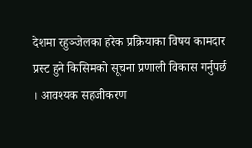देशमा रहुञ्जेलका हरेक प्रक्रियाका विषय कामदार प्रस्ट हुने किसिमको सूचना प्रणाली विकास गर्नुपर्छ । आवश्यक सहजीकरण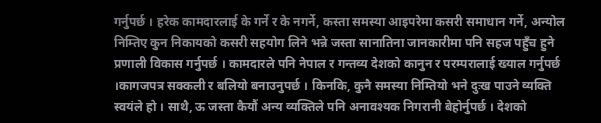गर्नुपर्छ । हरेक कामदारलाई के गर्ने र के नगर्ने, कस्ता समस्या आइपरेमा कसरी समाधान गर्ने, अन्योल निम्तिए कुन निकायको कसरी सहयोग लिने भन्ने जस्ता सानातिना जानकारीमा पनि सहज पहुँच हुने प्रणाली विकास गर्नुपर्छ । कामदारले पनि नेपाल र गन्तव्य देशको कानुन र परम्परालाई ख्याल गर्नुपर्छ ।कागजपत्र सक्कली र बलियो बनाउनुपर्छ । किनकि, कुनै समस्या निम्तियो भने दुःख पाउने व्यक्ति स्वयंले हो । साथै, ऊ जस्ता कैयौं अन्य व्यक्तिले पनि अनावश्यक निगरानी बेहोर्नुपर्छ । देशको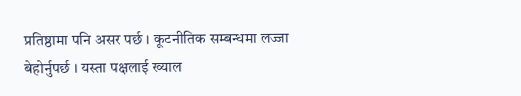प्रतिष्ठामा पनि असर पर्छ । कूटनीतिक सम्बन्धमा लज्जा बेहोर्नुपर्छ । यस्ता पक्षलाई ख्याल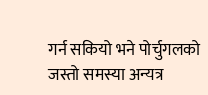गर्न सकियो भने पोर्चुगलको जस्तो समस्या अन्यत्र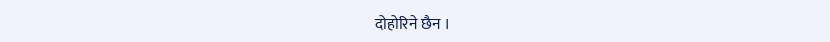दोहोरिने छैन ।